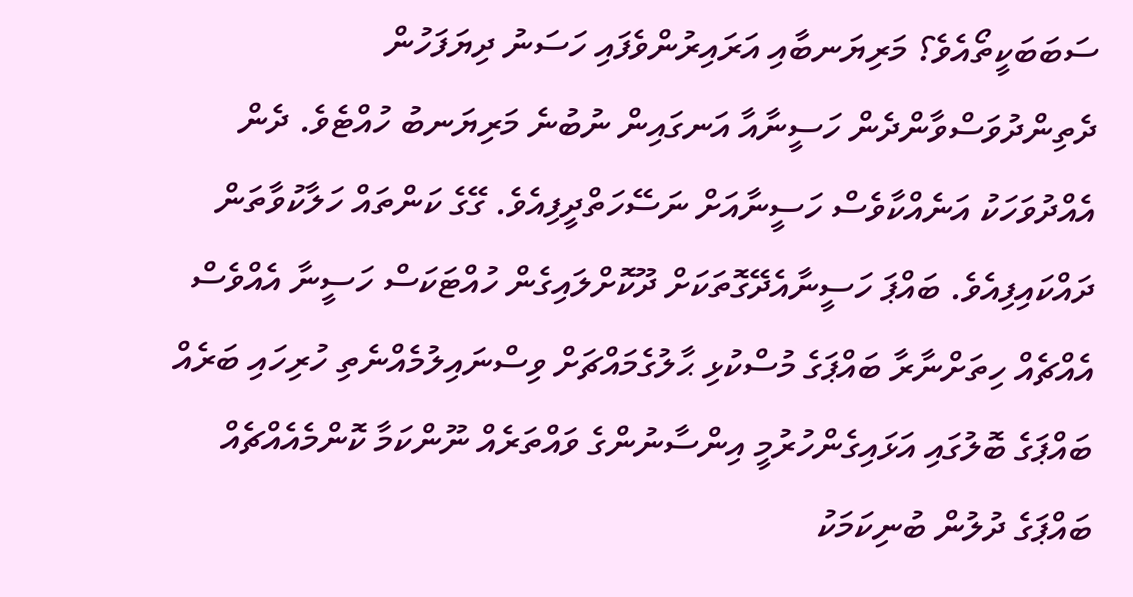ސަބަބަކީތޯއެވެ؟ މަރިޔަނބާއި އަރައިރުންވެފައި ހަސަނު ދިޔަފަހުން ދެތިންދުވަސްވާންދެން ހަސީނާއާ އަނގައިން ނުބުނެ މަރިޔަނބު ހުއްޓެވެ. ދެން އެއްދުވަހަކު އަނެއްކާވެސް ހަސީނާއަށް ނަސޭހަތްދީފިއެވެ. ގޭގެ ކަންތައް ހަލާކުވާތަން ދައްކައިފިއެވެ. ބައްޕަ ހަސީނާއެދޭގޮތަކަށް ދޫކޮށްލައިގެން ހުއްޓަކަސް ހަސީނާ އެއްވެސް އެއްޗެއް ހިތަށްނާރާ ބައްޕަގެ މުސްކުޅި ޙާލުގެމައްޗަށް ވިސްނައިލުމެއްނެތި ހުރިހައި ބަރެއް ބައްޕަގެ ބޮލުގައި އަޅައިގެންހުރުމީ އިންސާނުންގެ ވައްތަރެއް ނޫންކަމާ ކޮންމެއެއްޗެއް ބައްޕަގެ ދުލުން ބުނިކަމަކު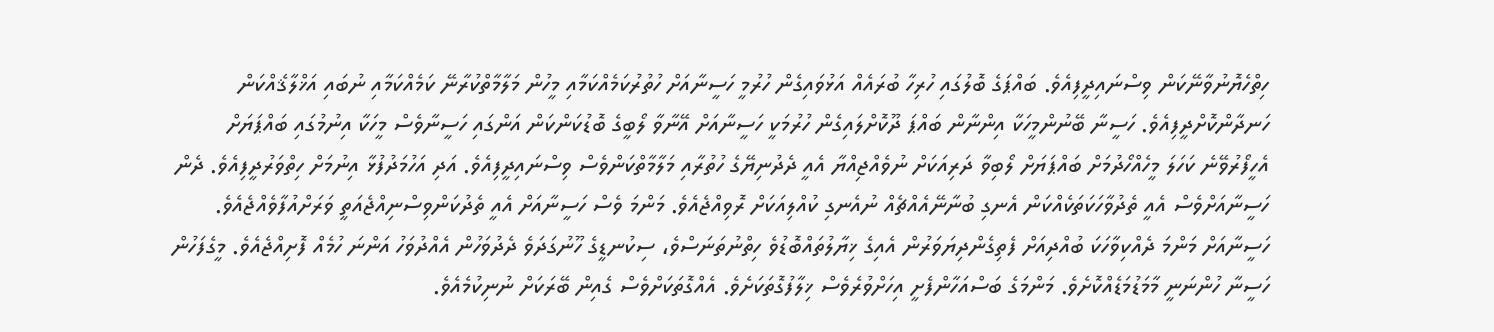ހިތްހެޔޮނުވާނޭކަން ވިސްނައިދީފިއެވެ. ބައްޕަގެ ބޮލުގައި ހުރިހާ ބުރައެއް އަޅުވައިގެން ހުރުމީ ހަސީނާއަށް ހުތުރުކަމެއްކަމާއި މީހުން މަލާމާތްކުރާނޭ ކަމެއްކަމާއި ނުބައި އަޚްލާޤެއްކަން ހަނދާންކޮށްދީފިއެވެ. ހަސީނާ ބޭނުންމީހަކާ އިންނާން ބައްޕަ ދޫކޮށްލައިގެން ހުރުމަކީ ހަސީނާއަށް އޭނާވާ ލޯބީގެ ބޮޑުކަންކަން އަންގައި ހަސީނާވެސް މީހަކާ އިނުމުގައި ބައްޕަޔަށް އެހީފޯރުވޭނެ ކަހަލަ މީހެއްހޯދުމަށް ބައްޕަޔަށް ލޯބިވާ ދަރިއަކަށް ނުވެއްޖިއްޔާ އެއީ ދެދުނިޔޭގެ ހުތުރާއި މަލާމާތްކަންވެސް ވިސްނައިދީފިއެވެ. އަދި އަހުމަދުފުޅާ އިނުމަށް ހިތްވަރުދީފިއެވެ. ދެން ހަސީނާއަށްވެސް އެއީ ތެދުވާހަކަތަކެއްކަން އެނގި ބުނާނޭއެއްޗެއް ނުއެނގި ކުއްލިއަކަށް ރޮވިއްޖެއެވެ. މަންމަ ވެސް ހަސީނާއަށް އެއީ ތެދުކަންވިސްނިއްޖެއަތީ ވަރަށްއުފާވެއްޖެއެވެ. ހަސީނާއަށް މަންމަ ދެއްކިވާހަކަ ބުއްދިއަށް ފެތިގެންދިޔަވަރުން އެއިގެ ޚިޔާލުތައްބޮޑުވެ ހިތްނުތަނަސްވެ، ސިކުނޑީގެ ހޫނުގަދަވެ ދެދުވަހުން އެއްދުވަހު އަންނަ ހުމެއް ފޮށިއްޖެއެވެ. މީގެފަހުން ހަސީނާ ހުންނަނީ މާމަޑުމަޑެއްކޮށެވެ. މަންމަގެ ބަސްއަހާންފެށީ އިހަށްވުރެވެސް ޚިލާފުގޮތަކަށެވެ. އެއްގޮތަކަށްވެސް ގެއިން ބޭރަކަށް ނުނިކުމެއެވެ.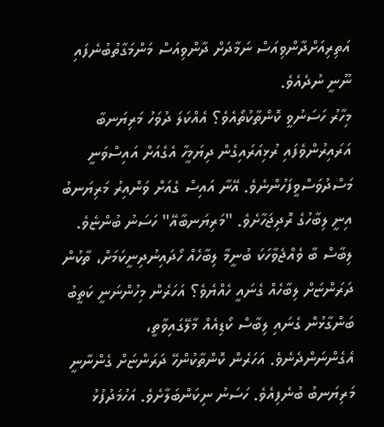އަތިރިއަށްދާންވިއަސް ނަމާދަށް ދާންވިއަސް މަންމަގާތުބުނެފައި ނޫނީ ނުދެއެވެ.
މިހާރު ހަސަނުވީ ކޮންތާކުތޯއެވެ؟ އެއްކަލަ ދުވަހު މަރިޔަނބާ އަރައިރުންވެފައި ރުޅިއަރައިގެން ދިޔަމީހާ އެގެއަށް އައިސްވަނީ މަސްދުވަސްވީފަހުންނެވެ. އޭނާ އައިސް ގެއަށް ވަންއިރު މަރިޔަނބު އިނީ ލިބާހުގެ ރޮދިޖަހާށެވެ. "މަރިޔަނބާއޭ" ހަސަނު ބުންޏެވެ. ލިބާސް ބާ ވެއްޖެވާހަކަ ބުނީމާ ލިބާހެއް ހޯދައިނުދިނީކަމަށް، ތާކުން ދަރަންޏަށް ލިބާހެއް ގެނައީ ހެއްޔެވެ؟ އަހަރެން މިހުންނަނީ ކަތީބު ބަންގާޅުން ގެނައި ލިބާސް ކޯޑިއެއް މާލޭގައިވާތީ، އެގެންނަންދެނެވެ. އަހަރެން ކޮންތާކުންހޭ ދަރަންޏަށް ގެންނާނީ މަރިޔަނބު ބުނެފިއެވެ. ހަސަނު ނިކަންބަލާށެވެ. އަހުމަދުފުޅު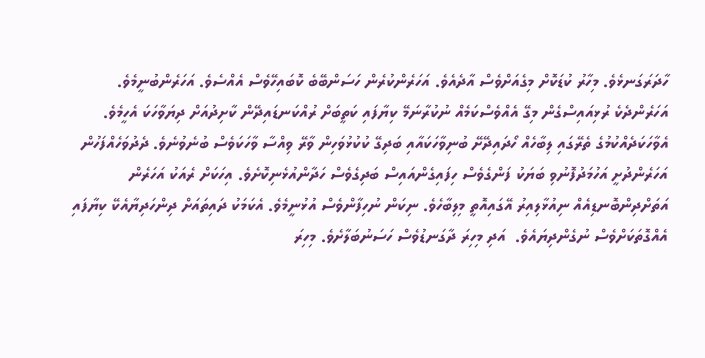ހާދަރަގަނޅެވެ. މިހާރު ކުޑަކޮށް މިގެއަށްވެސް އާދެއެވެ. އަހަރެންކުރެން ހަސަންބޭބެ ކޮބައިހޭވެސް އެއްސެވެ. އަހަރެންބުނީމެވެ. އަހަރެންދެކެ ރުޅިއައިސްގެން މިގޭ އެއްވެސްކަމެއް ނުކުރާނަމޭ ކިޔާފައި ކަތީބަށް ރުއްކަނޑައިދޭން ކާށިދުއަށް ދިޔަވާހަކަ އެހީމެވެ. އެވާހަކަދެއްކުމުގެ ތެރޭގައި ލިބާހެއް ހޯދައިދޭށޭ ބުނިވާހަކައާއި ބަދިގޭ ކުކުޅުވަހިން ވާރޭ ވިއްސާ ވާހަކަވެސް ބުނެވުނެވެ. ދެދުވަހެއްފަހުން އަހަރެންދުށީ އަހުމަދުފޮނުވި ބަޔަކު ފަންގެވެސް ހިފައިގެންއައިސް ބަދިގެވެސް ހަދާންއުޅެނިކޮށެވެ. އިހަކަށް ރެއަކު އަހަރެން އަތަށްދިންބޮނޑިއެއް ނިއުޅާލިއިރު އޭގައިއޮތީ މިލިބާހެވެ. ނިކަން ނުހިފާންވެސް އުޅުނީމެވެ. އެކަމަކު ދައިތައަށް ދިންހަދިޔާއެކޭ ކިޔާފައި އެއްގޮތަކަށްވެސް ނުގެންދިޔައެވެ.  އަދި މިހިރަ ދާގަނޑުވެސް ހަސަނުބަލާށެވެ. މިހިރަ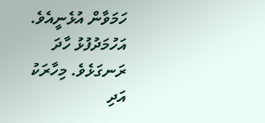ހަމަވާން އުޅެނީއެވެ. އަހުމަދުފުޅު ހާދަ ރަނގަޅެވެ. މިހާރަކު އަދި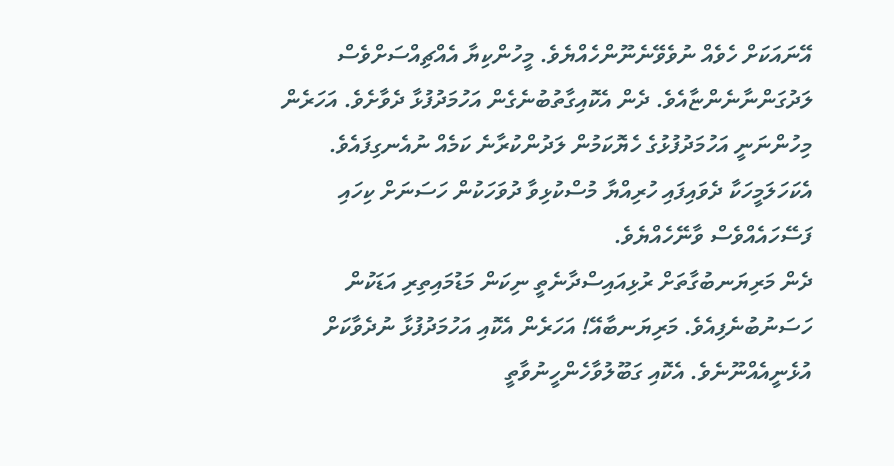އޭނައަކަށް ހެވެއް ނުވެވޭނެނޫންހެއްޔެވެ. މީހުންކިޔާ އެއްޗިއްސަށްވެސް ލަދުގަންނާނެންޏާއެވެ. ދެން އެކޮއިގާތުބުނެގެން އަހުމަދުފުޅާ ދެވާށެވެ. އަހަރެން މިހުންނަނީ އަހުމަދުފުޅުގެ ހެޔޮކަމުން ލަދުންކުރާނެ ކަމެއް ނުއެނގިފައެވެ. އެކަހަލަމީހަކާ ދެވައިފައި ހުރިއްޔާ މުސްކުޅިވާ ދުވަހަކުން ހަސަނަށް ކިހައި ފަސޭހައެއްވެސް ވާނޭހެއްޔެވެ.
ދެން މަރިޔަނބުގާތަށް ރުޅިއައިސްދާނެތީ ނިކަން މަޑުމައިތިރި އަޑަކުން ހަސަނުބުނެފިއެވެ. މަރިޔަނބާއޭ! އަހަރެން އެކޮއި އަހުމަދުފުޅާ ނުދެވާކަށް އުޅެނީއެއްނޫނެވެ. އެކޮއި ގަބޫލުވާހެންހީނުވާތީ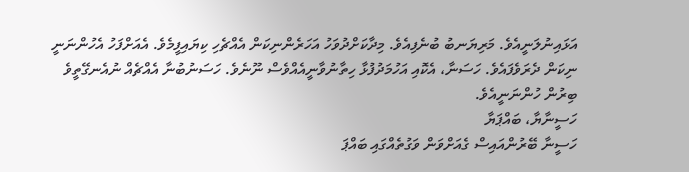އަޅައިނުލަނީއެވެ. މަރިޔަނބު ބުނެފިއެވެ. މިދާކަށްދުވަހު އަހަރެންނިކަން އެއްޗެހި ކިޔައިފީމެވެ. އެއަށްފަހު އެހުންނަނީ ނިކަން ދެރަވެފައެވެ. ހަސަނާ، އެކޮއި އަހުމަދުފުޅާ ހިތާނުވާނީއެއްވެސް ނޫނެވެ. ހަސަނުބުނާ އެއްޗެއް ނުއެނގޭތީވެ ބިރުން ހުންނަނީއެވެ.
ހަސީނާޔާ، ބައްޕަޔާ
ހަސީނާ ބޭރުންއައިސް ގެއަށްވަން ވަގުތެއްގައި ބައްޕަ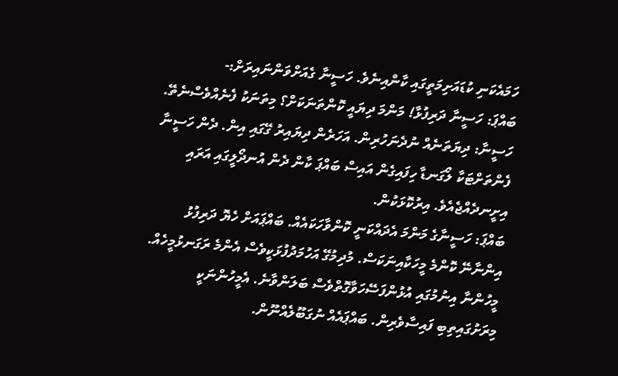ހަމައެކަނި ކުޑައަށިމަތީގައި ކާންއިނެވެ. ހަސީނާ ގެއަށްވަންނައިރަށް:-
ބައްޕަ: ހަސީނާ ދަރިފުޅާ! މަންމަ ދިޔައީ ކޮންތަނަކަށް؟ މިތަނަކު ފެނެއްވެސްނެތޭ.
ހަސީނާ: ދިޔަތަނެއް ނުދެނަހުރިން. އަހަރެން ދިޔައިރު ގޭގައި އިން. ދެން ހަސީނާ ފެންތަށްޓަކާ ލޯގަނޑާ ހިފައިގެން އައިސް ބައްޕަ ކާން ދެން އުނދޯލީގައި އަރައި އިށީނދެއްޖެއެވެ. އިރުކޮޅަކުން.
ބައްޕަ: ހަސީނާގެ މަންމަ އެދައްކަނީ ކޮންވާހަކައެއް. ބައްޕައަށް ހެޔޮ ދަރިފުޅު އިންނާނޭ ކޮންމެ މީހަކާއިނަކަސް. މުދިމުގޭ އަހުމަދުފުޅަކީވެސް އެންމެ ރަގަނޅުމީހެއް. މީހުންނާ އިނުމުގައި އުޅުންފަސޭހަވާގޮތްވެސް ބަލަންވާނެ. އެމީހުންނަކީ މިރަށުގައިތިބި ފައިސާވެރިން. ބައްޕައެއް ނުގަބޫލެއްނޫން.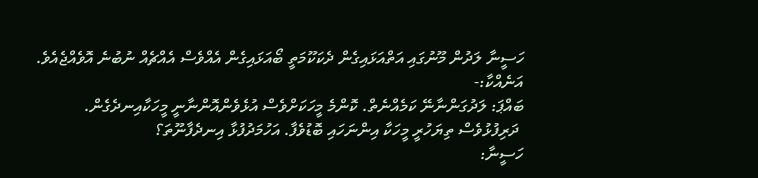ހަސީނާ ލަދުން މޫނުގައި އަތްއަޅައިގެން ދެކަކޫމަތީ ބޯއަޅައިގެން އެއްވެސް އެއްޗެއް ނުބުނެ އޮވެއްޖެއެވެ. އަނެއްކާ:-
ބައްޕަ: ލަދުގަންނާނޭ ކަމެއްނެތް. ކޮންމެ މީހަކަށްވެސް އުޅެވެންއޮންނާނީ މީހަކާއިނދެގެން.
 ދަރިފުޅުވެސް ތިޔަހުރީ މީހަކާ އިންނަހައި ބޮޑުވެފާ. އަހުމަދުފުޅާ އިނދެފާނޫތަ؟
ހަސީނާ: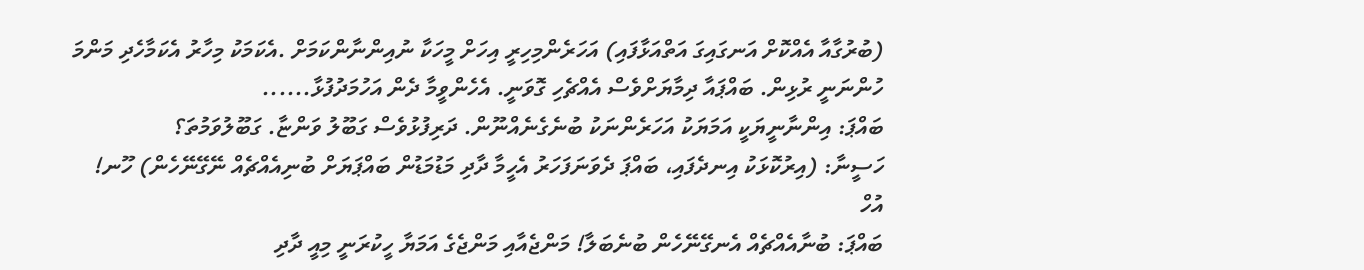(ބުރުގާއާ އެއްކޮށް އަނގައިގަ އަތްއަޅާފައި) އަހަރެންމިހިރީ އިހަށް މީހަކާ ނުއިންނާންކަމަށް .އެކަމަކު މިހާރު އެކަމާހެދި މަންމަ ހުންނަނީ ރުޅިން. ބައްޕައާ ދިމާޔަށްވެސް އެއްޗެހި ގޮވަނީ. އެހެންވީމާ ދެން އަހުމަދުފުޅާ......
ބައްޕަ: އިންނާނީޔަކީ އަމަޔަކު އަހަރެންނަކު ބުނެގެނެއްނޫން. ދަރިފުޅުވެސް ގަބޫލު ވަންޏާ. ގަބޫލުވަމުތަ؟
ހަސީނާ: (އިރުކޮޅަކު އިނދެފައި، ބައްޕަ ދެވަނަފަހަރު އެހީމާ ދާދި މަޑުމަޑުން ބައްޕަޔަށް ބުނިއެއްޗެއް ނޭގޭނޭހެން) ހޫނ! އުހް
ބައްޕަ: ބުނާއެއްޗެއް އެނގޭނޭހެން ބުނެބަލާ! މަންޖެއާއި މަންޖެގެ އަމަޔާ ހީކުރަނީ މިއީ ދާދި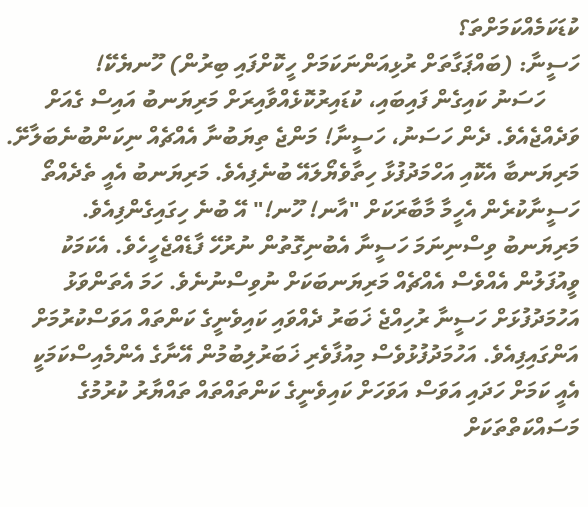ކުޑަކަމެއްކަމަށްތަ؟
ހަސީނާ: (ބައްޕަގާތަށް ރުޅިއަންނަކަމަށް ހީކޮށްފައި ބިރުން) ހޫނޔެކޭ!
      ހަސަނު ކައިގެން ފައިބައި، ކުޑައިރުކޮޅެއްވާއިރަށް މަރިޔަނބު އައިސް ގެއަށް ވަދެއްޖެއެވެ. ދެން ހަސަނު، ހަސީނާ! މަންޖެ ތިޔަބުނާ އެއްޗެއް ނިކަންބުނެބަލާށޭ. މަރިޔަނބާ އެކޮއި އަހްމަދުފުޅާ ހިތާވެޔޯލައޭ ބުނެފިއެވެ. މަރިޔަނބު އެއީ ތެދެއްތޯ ހަސީނާކުރެން އެހީމާ މާބާރަކަށް "އާނ! ހޫނ!" އޭ ބުނެ ހިގައިގެންފިއެވެ. މަރިޔަނބު ވިސްނިނަމަ ހަސީނާ އެބުނިގޮތުން ނުރުހޭ ފާޑެއްޖެހީހެވެ. އެކަމަކު ވީއުފަލުން އެއްވެސް އެއްޗެއް މަރިޔަނބަކަށް ނުވިސްނުނެވެ. ހަމަ އެތަންވަޅު އަހުމަދުފުޅަށް ހަސީނާ ރުހިއްޖެ ޚަބަރު ދެއްވައި ކައިވެނީގެ ކަންތައް އަވަސްކުރުމަށް އަންގައިފިއެވެ. އަހުމަދުފުޅުވެސް މިއުފާވެރި ޚަބަރުލިބުމުން އޭނާގެ އެންމެއިސްކަމަކީ އެއީ ކަމަށް ހަދައި އަވަސް އަވަހަށް ކައިވެނީގެ ކަންތައްތައް ތައްޔާރު ކުރުމުގެ މަސައްކަތްތަކަށް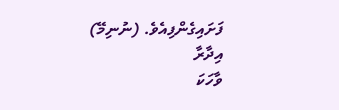ފަށައިގެންފިއެވެ. (ނުނިމޭ)
އިދާރާ
ވާހަކަ